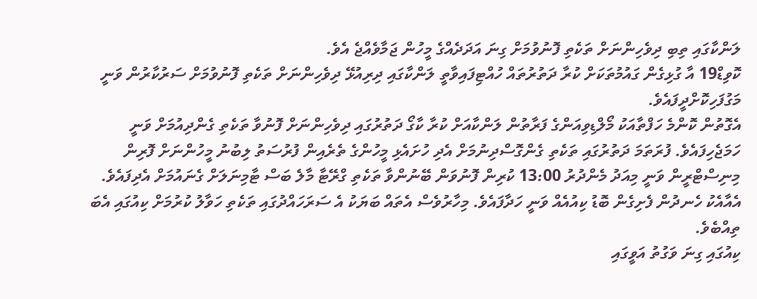ލަންކާގައި ތިބި ދިވެހިންނަށް ތަކެތި ފޮނުވުމަށް ގިނަ އަދަދެއްގެ މީހުން ޖަމާވެއްޖެ އެވެ.
ކޮވިޑް19 އާ ގުޅިގެން ގައުމުތަކަށް ކުރާ ދަތުރުތައް ހުއްޓިފައިވާތީ ލަންކާގައި ދިރިއުޅޭ ދިވެހިންނަށް ތަކެތި ފޮނުވުމަށް ސަރުކާރުން ވަނީ މަގުފަހިކޮށްދީފައެވެ.
އެގޮތުން ކޮންމެ ހަފްތާއަކު މޯލްޑިވިއަންގެ ފަރާތުން ލަންކާއަށް ކުރާ ކާގޯ ދަތުރުގައި ދިވެހިންނަށް ފޮނުވާ ތަކެތި ގެންދިއުމަށް ވަނީ ހަމަޖެހިފައެވެ. ފުރަތަމަ ދަތުރުގައި ތަކެތި ގެންގޮސްދިނުމަށް އެދި ހުށައެޅި މީހުންގެ ތެރެއިން ފުރުސަތު ލިބުނު މީހުންނަށް ފޮރިން މިނިސްޓްރީން ވަނީ މިއަދު މެންދުރު 13:00 ކުރިން ފޮނުވަން ބޭނުންވާ ތަކެތި ގްރޭޓާ މާލެ ބަސް ޓާމިނަލަށް ގެނައުމަށް އެދިފައެވެ.
އެއާއެކު ހެނދުން ފެށިގެން ބޮޑު ކިއުއެއް ވަނީ ހަދާފައެވެ. މިހާރުވެސް އެތައް ބަޔަކު އެ ސަރަހައްދުގައި ތަކެތި ހަވާލު ކުރުމަށް ކިއުގައި އެބަ ތިއްބެވެ.
ކިއުގައި ގިނަ ވަގުތު އަވީގައި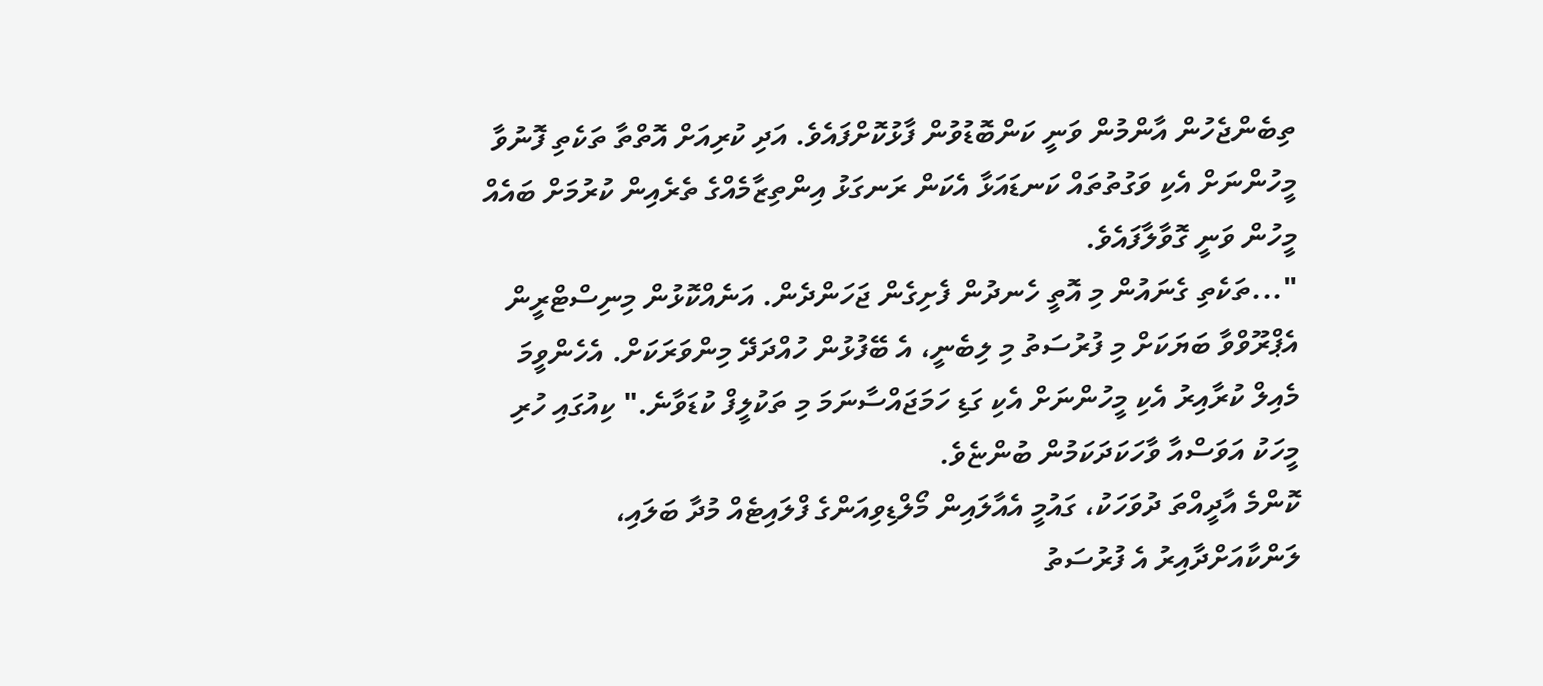ތިބެންޖެހުން އާންމުން ވަނީ ކަންބޮޑުވުން ފާޅުކޮށްފައެވެ. އަދި ކުރިއަށް އޮތްތާ ތަކެތި ފޮނުވާ މީހުންނަށް އެކި ވަގުތުތައް ކަނޑައަޅާ އެކަން ރަނގަޅު އިންތިޒާމެއްގެ ތެރެއިން ކުރުމަށް ބައެއް މީހުން ވަނީ ގޮވާލާފައެވެ.
"...ތަކެތި ގެނައުން މި އޮތީ ހެނދުން ފެށިގެން ޖަހަންދެން. އަނެއްކޮޅުން މިނިސްޓްރީން އެޕްރޫވްވާ ބަޔަކަށް މި ފުރުސަތު މި ލިބެނީ، އެ ބޭފުޅުން ހުއްދަދޭ މިންވަރަކަށް. އެހެންވީމަ މެއިލް ކުރާއިރު އެކި މީހުންނަށް އެކި ގަޑި ހަމަޖައްސާނަމަ މި ތަކުލީފް ކުޑަވާނެ." ކިއުގައި ހުރި މީހަކު އަވަސްއާ ވާހަކަދަކަމުން ބުންޏެވެ.
ކޮންމެ އާދީއްތަ ދުވަހަކު، ގައުމީ އެއާލައިން މޯލްޑިވިއަންގެ ފްލައިޓެއް މުދާ ބަލައި، ލަންކާއަށްދާއިރު އެ ފުރުސަތު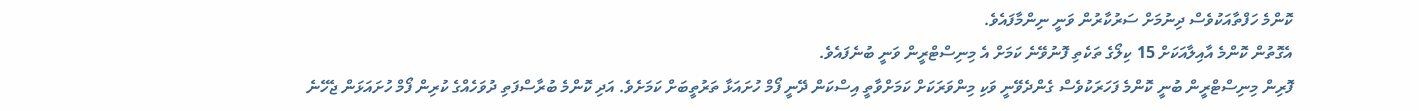ކޮންމެ ހަފްތާއަކުވެސް ދިނުމަށް ސަރުކާރުން ވަނީ ނިންމާފައެވެ.
އެގޮތުން ކޮންމެ އާއިލާއަކަށް 15 ކިލޯގެ ތަކެތި ފޮނުވޭނެ ކަމަށް އެ މިނިސްޓްރީން ވަނީ ބުނެފައެވެ.
ފޮރިން މިނިސްޓްރީން ބުނީ ކޮންމެ ފަހަރަކުވެސް ގެންދެވޭނީ ވަކި މިންވަރަކަށް ކަމަށްވާތީ އިސްކަން ދޭނީ ފޯމް ހުށައަޅާ ތަރުތީބަށް ކަމަށެވެ. އަދި ކޮންމެ ބުރާސްފަތި ދުވަހެއްގެ ކުރިން ފޯމް ހުށައަޅަން ޖެހޭނެ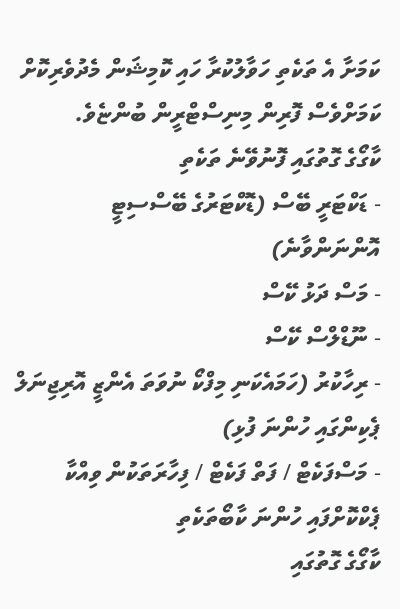ކަމަށާ އެ ތަކެތި ހަވާލުކުރާ ހައި ކޮމިޝަން މެދުވެރިކޮށް ކަމަށްވެސް ފޮރިން މިނިސްޓްރީން ބުންޏެވެ.
ކާގޯގެ ގޮތުގައި ފޮނުވޭނެ ތަކެތި
- ޑަކްޓަރީ ބޭސް (ޑޮކްޓަރުގެ ބޭސްސިޓީ އޮންނަންވާނެ)
- މަސް ދަޅު ކޭސް
- ނޫޑްލްސް ކޭސް
- ރިހާކުރު (ހަމައެކަނި މިފްކޯ ނުވަތަ އެންޒީ އޮރިޖިނަލް ޕެކިންގައި ހުންނަ ފުޅި)
- މަސްފަކެޓް / ފަތް ފަކެޓް / ފިހާރަތަކުން ވިއްކާ ޕެކްކޮށްފައި ހުންނަ ކާބޯތަކެތި
ކާގޯގެ ގޮތުގައި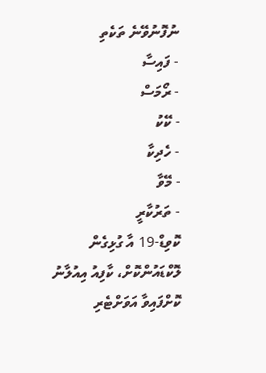ނުފޮނުވޭނެ ތަކެތި
- ފައިސާ
- ރޯމަސް
- ކޭކު
- ހެދިކާ
- މޭވާ
- ތަރުކާރީ
ކޮވިޑް-19 އާ ގުޅިގެން ލޮކްޑައުންކޮށް، ކާފިއު އިއުލާނު ކޮށްފައިވާ އަވަށްޓެރި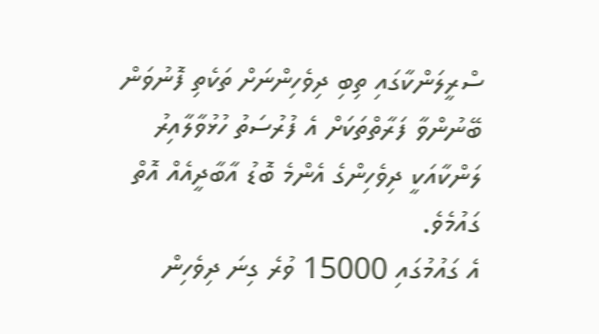ސްރީލަންކާގައި ތިބި ދިވެހިންނަށް ތަކެތި ފޮނުވަން ބޭނުންވާ ފަރާތްތަކަށް އެ ފުރުސަތު ހުޅުވާލާއިރު ލަންކާއަކީ ދިވެހިންގެ އެންމެ ބޮޑު އާބާދީއެއް އޮތް ގައުމެވެ.
އެ ގައުމުގައި 15000 ވުރެ ގިނަ ދިވެހިން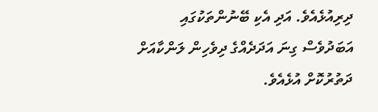ދިރިއުޅެއެވެ. އަދި އެކި ބޭނުންތަކުގައި އަބަދުވެސް ގިނަ އަދަދެއްގެ ދިވެހިން ލަންކާއަށް ދަތުރުކޮށް އުޅެއެވެ.